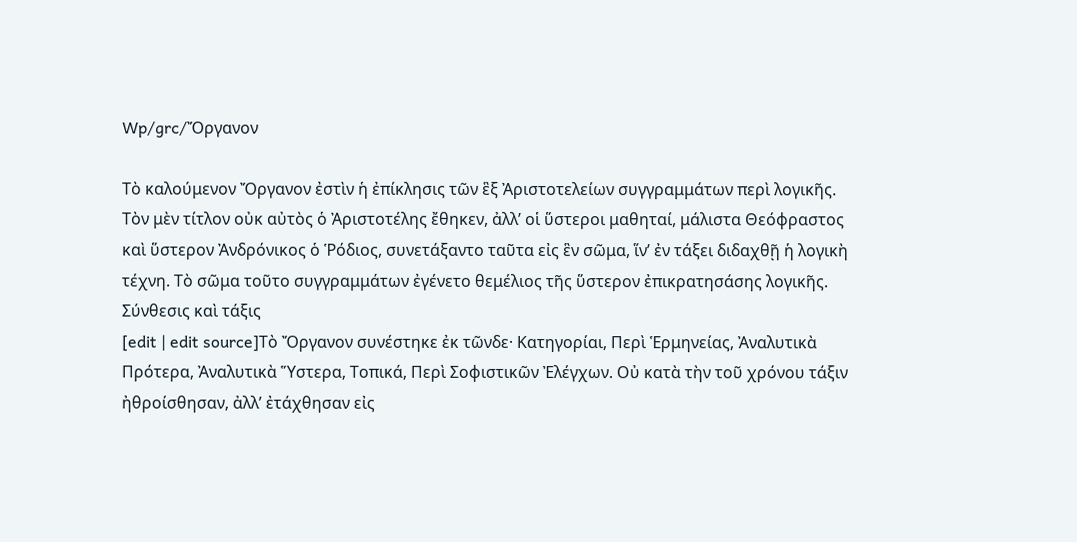Wp/grc/Ὄργανον

Τὸ καλούμενον Ὄργανον ἐστὶν ἡ ἐπίκλησις τῶν ἓξ Ἀριστοτελείων συγγραμμάτων περὶ λογικῆς. Τὸν μὲν τίτλον οὐκ αὐτὸς ὁ Ἀριστοτέλης ἔθηκεν, ἀλλ’ οἱ ὕστεροι μαθηταί, μάλιστα Θεόφραστος καὶ ὕστερον Ἀνδρόνικος ὁ Ῥόδιος, συνετάξαντο ταῦτα εἰς ἓν σῶμα, ἵν’ ἐν τάξει διδαχθῇ ἡ λογικὴ τέχνη. Τὸ σῶμα τοῦτο συγγραμμάτων ἐγένετο θεμέλιος τῆς ὕστερον ἐπικρατησάσης λογικῆς.
Σύνθεσις καὶ τάξις
[edit | edit source]Τὸ Ὄργανον συνέστηκε ἐκ τῶνδε· Κατηγορίαι, Περὶ Ἑρμηνείας, Ἀναλυτικὰ Πρότερα, Ἀναλυτικὰ Ὕστερα, Τοπικά, Περὶ Σοφιστικῶν Ἐλέγχων. Οὐ κατὰ τὴν τοῦ χρόνου τάξιν ἠθροίσθησαν, ἀλλ’ ἐτάχθησαν εἰς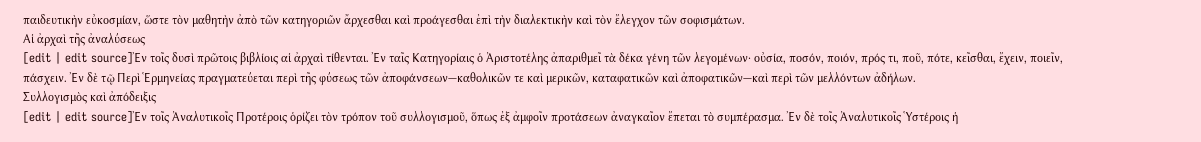παιδευτικὴν εὐκοσμίαν, ὥστε τὸν μαθητὴν ἀπὸ τῶν κατηγοριῶν ἄρχεσθαι καὶ προάγεσθαι ἐπὶ τὴν διαλεκτικὴν καὶ τὸν ἔλεγχον τῶν σοφισμάτων.
Αἱ ἀρχαὶ τῆς ἀναλύσεως
[edit | edit source]Ἐν τοῖς δυσὶ πρῶτοις βιβλίοις αἱ ἀρχαὶ τίθενται. Ἐν ταῖς Κατηγορίαις ὁ Ἀριστοτέλης ἀπαριθμεῖ τὰ δέκα γένη τῶν λεγομένων· οὐσία, ποσόν, ποιόν, πρός τι, ποῦ, πότε, κεῖσθαι, ἔχειν, ποιεῖν, πάσχειν. Ἐν δὲ τῷ Περὶ Ἑρμηνείας πραγματεύεται περὶ τῆς φύσεως τῶν ἀποφάνσεων—καθολικῶν τε καὶ μερικῶν, καταφατικῶν καὶ ἀποφατικῶν—καὶ περὶ τῶν μελλόντων ἀδήλων.
Συλλογισμὸς καὶ ἀπόδειξις
[edit | edit source]Ἐν τοῖς Ἀναλυτικοῖς Προτέροις ὁρίζει τὸν τρόπον τοῦ συλλογισμοῦ, ὅπως ἐξ ἀμφοῖν προτάσεων ἀναγκαῖον ἔπεται τὸ συμπέρασμα. Ἐν δὲ τοῖς Ἀναλυτικοῖς Ὑστέροις ἡ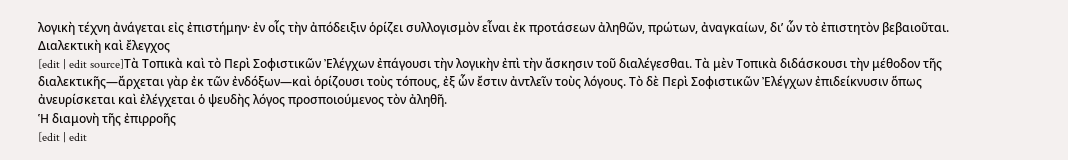λογικὴ τέχνη ἀνάγεται εἰς ἐπιστήμην· ἐν οἷς τὴν ἀπόδειξιν ὁρίζει συλλογισμὸν εἶναι ἐκ προτάσεων ἀληθῶν, πρώτων, ἀναγκαίων, δι’ ὧν τὸ ἐπιστητὸν βεβαιοῦται.
Διαλεκτικὴ καὶ ἔλεγχος
[edit | edit source]Τὰ Τοπικὰ καὶ τὸ Περὶ Σοφιστικῶν Ἐλέγχων ἐπάγουσι τὴν λογικὴν ἐπὶ τὴν ἄσκησιν τοῦ διαλέγεσθαι. Τὰ μὲν Τοπικὰ διδάσκουσι τὴν μέθοδον τῆς διαλεκτικῆς—ἄρχεται γὰρ ἐκ τῶν ἐνδόξων—καὶ ὁρίζουσι τοὺς τόπους, ἐξ ὧν ἔστιν ἀντλεῖν τοὺς λόγους. Τὸ δὲ Περὶ Σοφιστικῶν Ἐλέγχων ἐπιδείκνυσιν ὅπως ἀνευρίσκεται καὶ ἐλέγχεται ὁ ψευδὴς λόγος προσποιούμενος τὸν ἀληθῆ.
Ἡ διαμονὴ τῆς ἐπιρροῆς
[edit | edit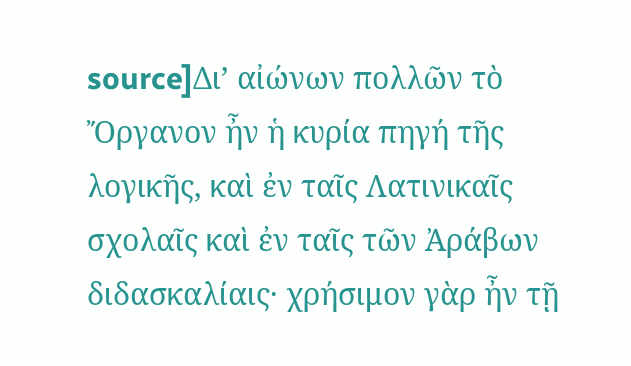source]Δι’ αἰώνων πολλῶν τὸ Ὄργανον ἦν ἡ κυρία πηγή τῆς λογικῆς, καὶ ἐν ταῖς Λατινικαῖς σχολαῖς καὶ ἐν ταῖς τῶν Ἀράβων διδασκαλίαις· χρήσιμον γὰρ ἦν τῇ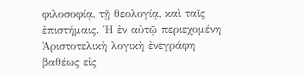φιλοσοφίᾳ, τῇ θεολογίᾳ, καὶ ταῖς ἐπιστήμαις. Ἡ ἐν αὐτῷ περιεχομένη Ἀριστοτελικὴ λογικὴ ἐνεγράφη βαθέως εἰς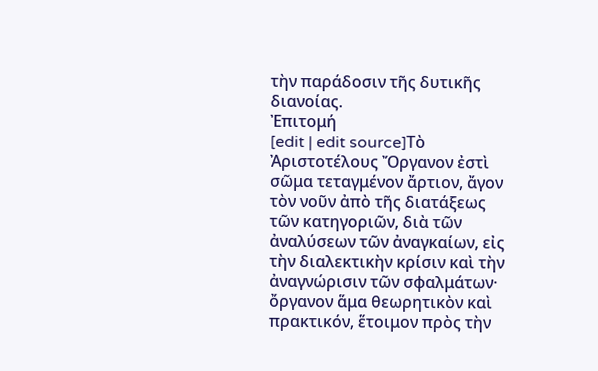τὴν παράδοσιν τῆς δυτικῆς διανοίας.
Ἐπιτομή
[edit | edit source]Τὸ Ἀριστοτέλους Ὄργανον ἐστὶ σῶμα τεταγμένον ἄρτιον, ἄγον τὸν νοῦν ἀπὸ τῆς διατάξεως τῶν κατηγοριῶν, διὰ τῶν ἀναλύσεων τῶν ἀναγκαίων, εἰς τὴν διαλεκτικὴν κρίσιν καὶ τὴν ἀναγνώρισιν τῶν σφαλμάτων· ὄργανον ἅμα θεωρητικὸν καὶ πρακτικόν, ἕτοιμον πρὸς τὴν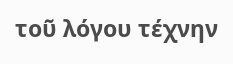τοῦ λόγου τέχνην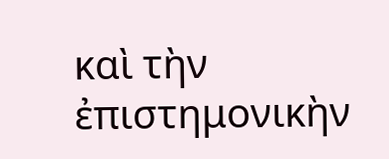καὶ τὴν ἐπιστημονικὴν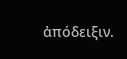ἀπόδειξιν.